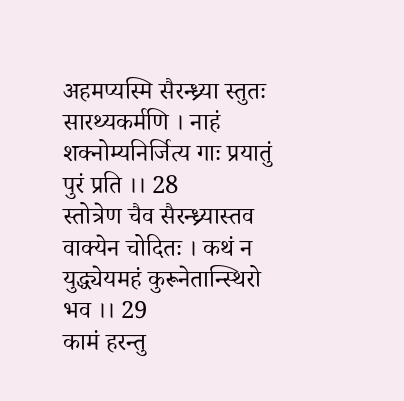अहमप्यस्मि सैरन्ध्र्या स्तुतः सारथ्यकर्मणि । नाहं शक्नोम्यनिर्जित्य गाः प्रयातुं पुरं प्रति ।। 28
स्तोत्रेण चैव सैरन्ध्र्यास्तव वाक्येन चोदितः । कथं न युद्ध्येयमहं कुरूनेतान्स्थिरो भव ।। 29
कामं हरन्तु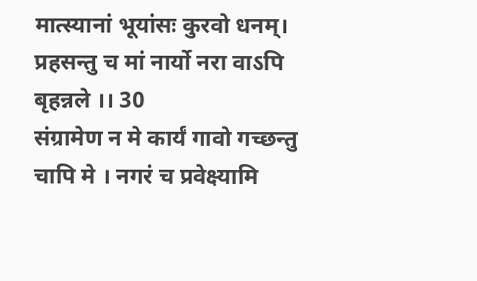मात्स्यानां भूयांसः कुरवो धनम्। प्रहसन्तु च मां नार्यो नरा वाऽपि बृहन्नले ।। 30
संग्रामेण न मे कार्यं गावो गच्छन्तु चापि मे । नगरं च प्रवेक्ष्यामि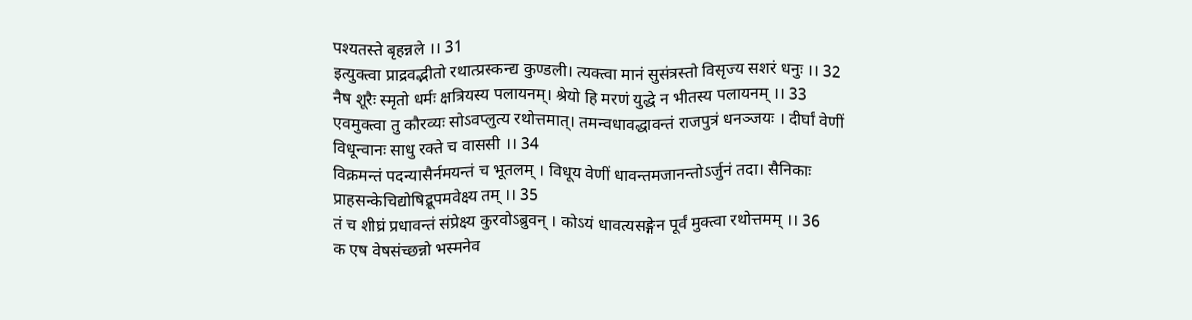पश्यतस्ते बृहन्नले ।। 31
इत्युक्त्वा प्राद्रवद्भीतो रथात्प्रस्कन्द्य कुण्डली। त्यक्त्वा मानं सुसंत्रस्तो विसृज्य सशरं धनुः ।। 32
नैष शूरैः स्मृतो धर्मः क्षत्रियस्य पलायनम्। श्रेयो हि मरणं युद्धे न भीतस्य पलायनम् ।। 33
एवमुक्त्वा तु कौरव्यः सोऽवप्लुत्य रथोत्तमात्। तमन्वधावद्धावन्तं राजपुत्रं धनञ्जयः । दीर्घां वेणीं विधून्वानः साधु रक्ते च वाससी ।। 34
विक्रमन्तं पदन्यासैर्नमयन्तं च भूतलम् । विधूय वेणीं धावन्तमजानन्तोऽर्जुनं तदा। सैनिकाः प्राहसन्केचिद्योषिद्रूपमवेक्ष्य तम् ।। 35
तं च शीघ्रं प्रधावन्तं संप्रेक्ष्य कुरवोऽब्रुवन् । कोऽयं धावत्यसङ्गेन पूर्वं मुक्त्वा रथोत्तमम् ।। 36
क एष वेषसंच्छन्नो भस्मनेव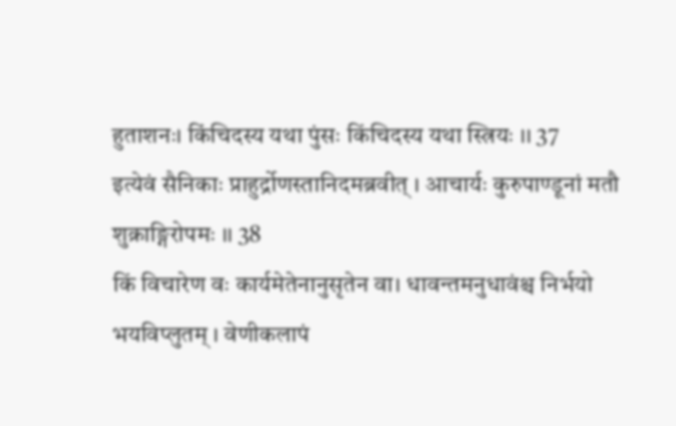हुताशनः। किंचिदस्य यथा पुंसः किंचिदस्य यथा स्त्रियः ।। 37
इत्येवं सैनिकाः प्राहुर्द्रोणस्तानिदमब्रवीत् । आचार्यः कुरुपाण्डूनां मतौ शुक्राङ्गिरोपमः ।। 38
किं विचारेण वः कार्यमेतेनानुसृतेन वा। धावन्तमनुधावंश्च निर्भयो भयविप्लुतम् । वेणीकलापं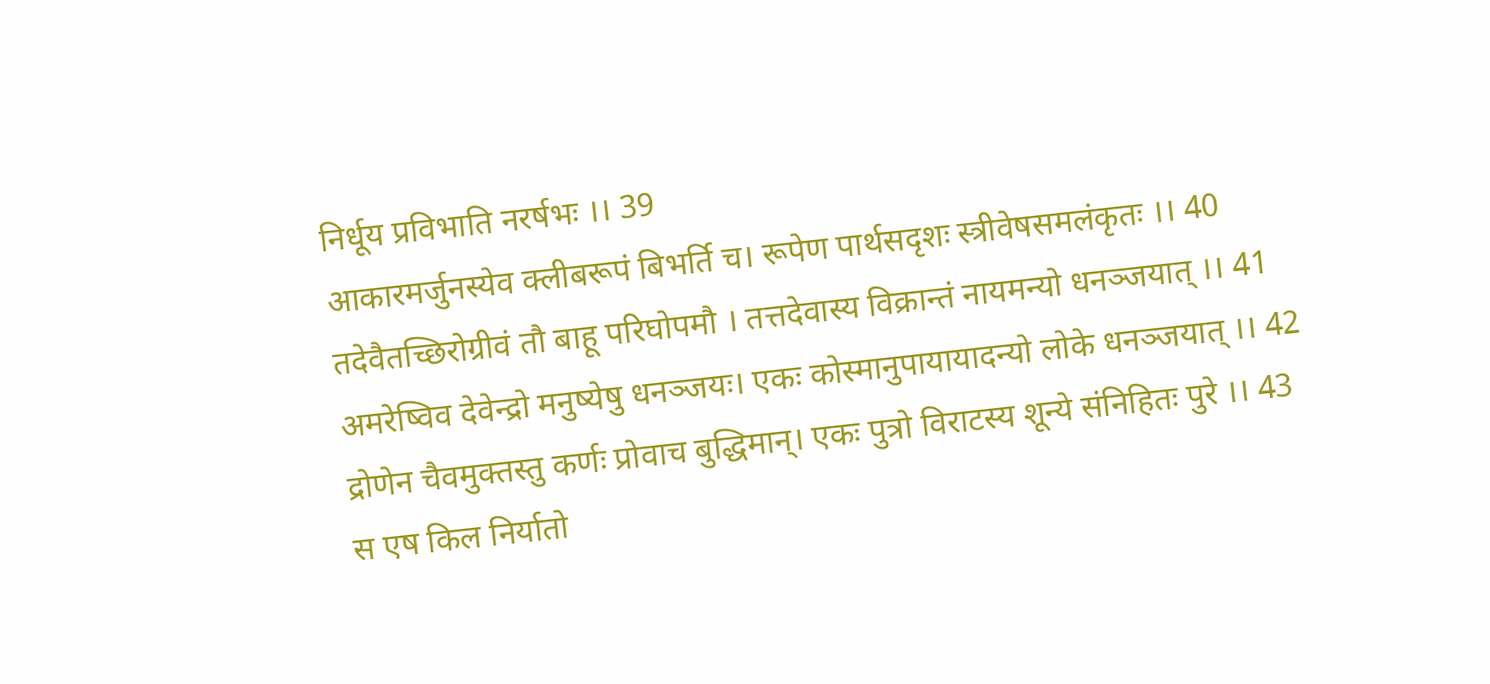निर्धूय प्रविभाति नरर्षभः ।। 39
आकारमर्जुनस्येव क्लीबरूपं बिभर्ति च। रूपेण पार्थसदृशः स्त्रीवेषसमलंकृतः ।। 40
तदेवैतच्छिरोग्रीवं तौ बाहू परिघोपमौ । तत्तदेवास्य विक्रान्तं नायमन्यो धनञ्जयात् ।। 41
अमरेष्विव देवेन्द्रो मनुष्येषु धनञ्जयः। एकः कोस्मानुपायायादन्यो लोके धनञ्जयात् ।। 42
द्रोणेन चैवमुक्तस्तु कर्णः प्रोवाच बुद्धिमान्। एकः पुत्रो विराटस्य शून्ये संनिहितः पुरे ।। 43
स एष किल निर्यातो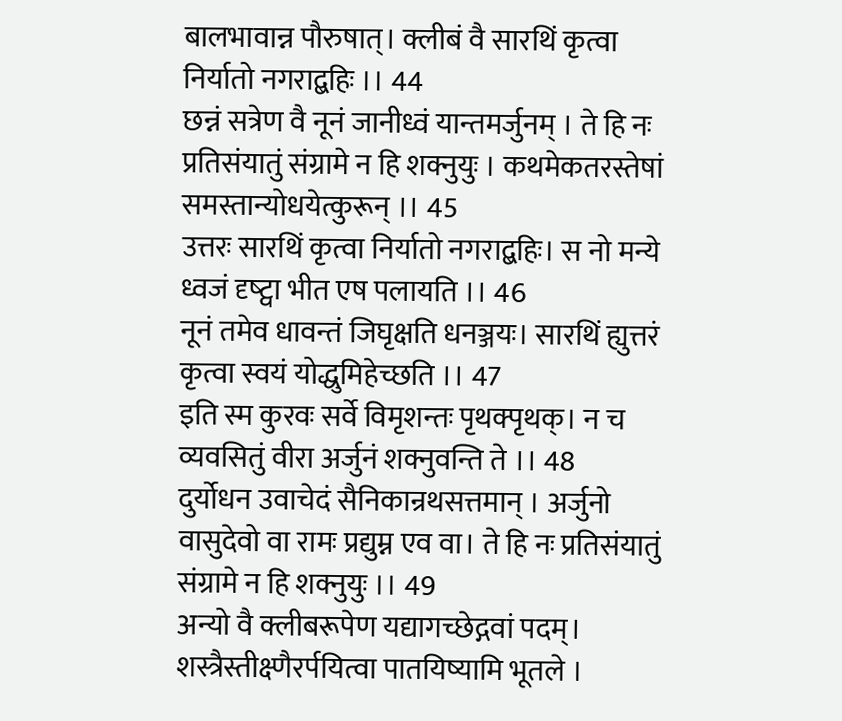बालभावान्न पौरुषात्। क्लीबं वै सारथिं कृत्वा निर्यातो नगराद्बहिः ।। 44
छन्नं सत्रेण वै नूनं जानीध्वं यान्तमर्जुनम् । ते हि नः प्रतिसंयातुं संग्रामे न हि शक्नुयुः । कथमेकतरस्तेषां समस्तान्योधयेत्कुरून् ।। 45
उत्तरः सारथिं कृत्वा निर्यातो नगराद्बहिः। स नो मन्ये ध्वजं दृष्ट्वा भीत एष पलायति ।। 46
नूनं तमेव धावन्तं जिघृक्षति धनञ्जयः। सारथिं ह्युत्तरं कृत्वा स्वयं योद्धुमिहेच्छति ।। 47
इति स्म कुरवः सर्वे विमृशन्तः पृथक्पृथक्। न च व्यवसितुं वीरा अर्जुनं शक्नुवन्ति ते ।। 48
दुर्योधन उवाचेदं सैनिकान्रथसत्तमान् । अर्जुनो वासुदेवो वा रामः प्रद्युम्न एव वा। ते हि नः प्रतिसंयातुं संग्रामे न हि शक्नुयुः ।। 49
अन्यो वै क्लीबरूपेण यद्यागच्छेद्गवां पदम्। शस्त्रैस्तीक्ष्णैरर्पयित्वा पातयिष्यामि भूतले ।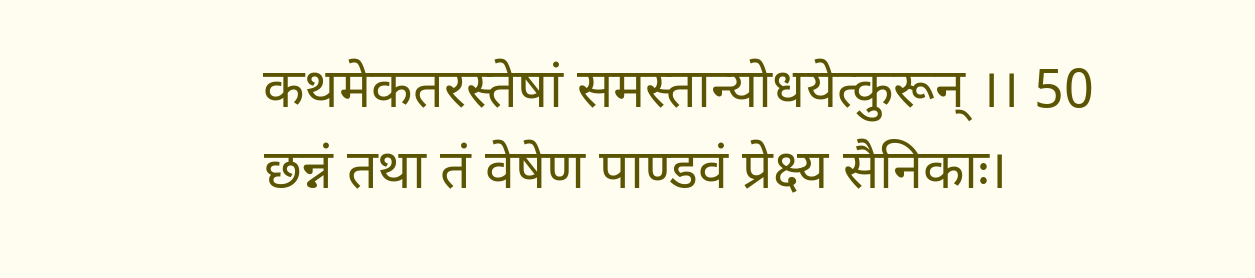कथमेकतरस्तेषां समस्तान्योधयेत्कुरून् ।। 50
छन्नं तथा तं वेषेण पाण्डवं प्रेक्ष्य सैनिकाः।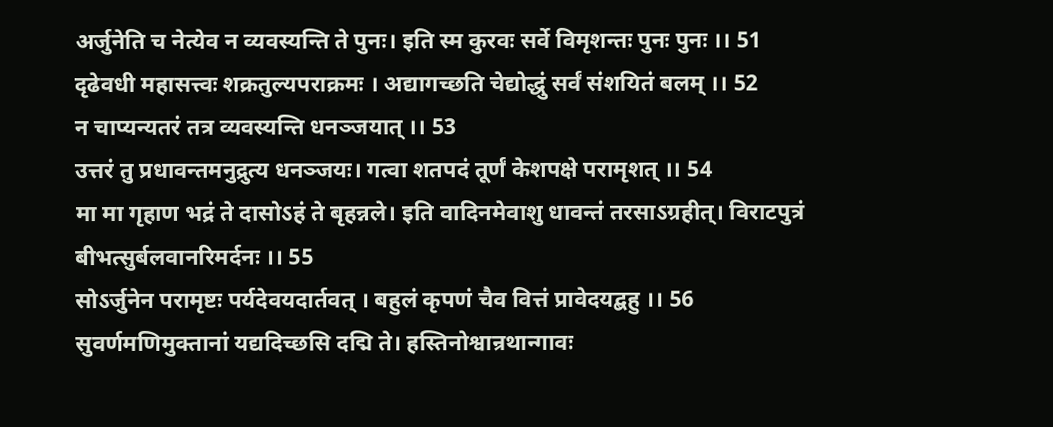अर्जुनेति च नेत्येव न व्यवस्यन्ति ते पुनः। इति स्म कुरवः सर्वे विमृशन्तः पुनः पुनः ।। 51
दृढेवधी महासत्त्वः शक्रतुल्यपराक्रमः । अद्यागच्छति चेद्योद्धुं सर्वं संशयितं बलम् ।। 52
न चाप्यन्यतरं तत्र व्यवस्यन्ति धनञ्जयात् ।। 53
उत्तरं तु प्रधावन्तमनुद्रुत्य धनञ्जयः। गत्वा शतपदं तूर्णं केशपक्षे परामृशत् ।। 54
मा मा गृहाण भद्रं ते दासोऽहं ते बृहन्नले। इति वादिनमेवाशु धावन्तं तरसाऽग्रहीत्। विराटपुत्रं बीभत्सुर्बलवानरिमर्दनः ।। 55
सोऽर्जुनेन परामृष्टः पर्यदेवयदार्तवत् । बहुलं कृपणं चैव वित्तं प्रावेदयद्बहु ।। 56
सुवर्णमणिमुक्तानां यद्यदिच्छसि दद्मि ते। हस्तिनोश्वान्रथान्गावः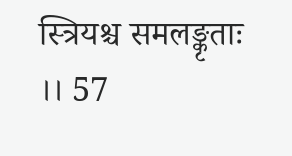स्त्रियश्च समलङ्कृताः ।। 57